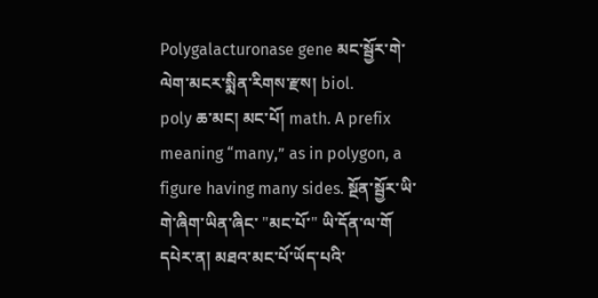Polygalacturonase gene མང་སྦྱོར་གེ་ལེག་མངར་སྨིན་རིགས་རྫས། biol.
poly ཆ་མང། མང་པོ། math. A prefix meaning “many,” as in polygon, a figure having many sides. སྔོན་སྦྱོར་ཡི་གེ་ཞིག་ཡིན་ཞིང་ "མང་པོ་" ཡི་དོན་ལ་གོ དཔེར་ན། མཐའ་མང་པོ་ཡོད་པའི་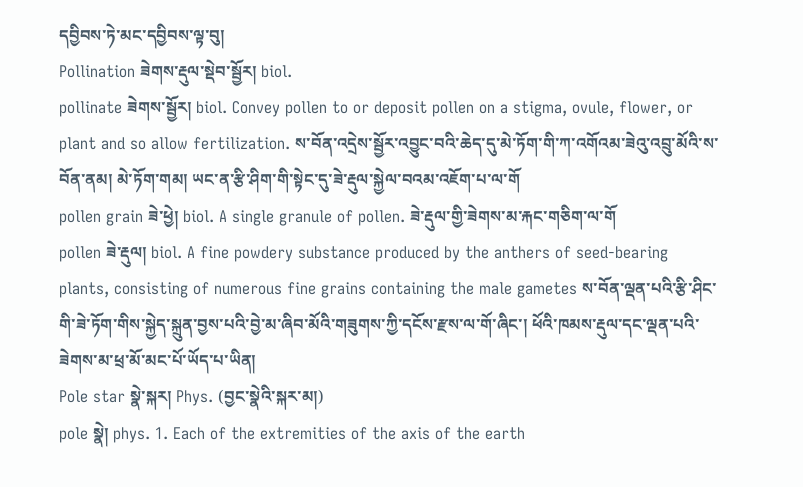དབྱིབས་ཏེ་མང་དབྱིབས་ལྟ་བུ།
Pollination ཟེགས་རྡུལ་སྡེབ་སྦྱོར། biol.
pollinate ཟེགས་སྦྱོར། biol. Convey pollen to or deposit pollen on a stigma, ovule, flower, or plant and so allow fertilization. ས་བོན་འདྲེས་སྦྱོར་འབྱུང་བའི་ཆེད་དུ་མེ་ཏོག་གི་ཀ་འགོའམ་ཟེའུ་འབྲུ་མོའི་ས་བོན་ནམ། མེ་ཏོག་གམ། ཡང་ན་རྩི་ཤིག་གི་སྟེང་དུ་ཟེ་རྡུལ་སྐྱེལ་བའམ་འཇོག་པ་ལ་གོ
pollen grain ཟེ་ཕྱེ། biol. A single granule of pollen. ཟེ་རྡུལ་གྱི་ཟེགས་མ་རྐང་གཅིག་ལ་གོ
pollen ཟེ་རྡུལ། biol. A fine powdery substance produced by the anthers of seed-bearing plants, consisting of numerous fine grains containing the male gametes ས་བོན་ལྡན་པའི་རྩི་ཤིང་གི་ཟེ་ཏོག་གིས་སྐྱེད་སྐྲུན་བྱས་པའི་བྱེ་མ་ཞིབ་མོའི་གཟུགས་ཀྱི་དངོས་རྫས་ལ་གོ་ཞིང་། ཕོའི་ཁམས་རྡུལ་དང་ལྡན་པའི་ཟེགས་མ་ཕྲ་མོ་མང་པོ་ཡོད་པ་ཡིན།
Pole star སྣེ་སྐར། Phys. (བྱང་སྣེའི་སྐར་མ།)
pole སྣེ། phys. 1. Each of the extremities of the axis of the earth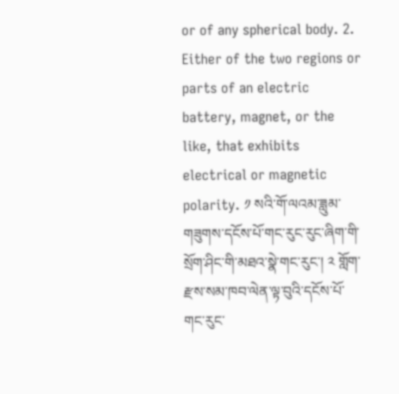or of any spherical body. 2. Either of the two regions or parts of an electric battery, magnet, or the like, that exhibits electrical or magnetic polarity. ༡ སའི་གོ་ལའམ་ཟླུམ་གཟུགས་དངོས་པོ་གང་རུང་རུང་ཞིག་གི་སྲོག་ཤིང་གི་མཐའ་སྣེ་གང་རུང་། ༢ གློག་རྫས་སམ་ཁབ་ལེན་ལྟ་བུའི་དངོས་པོ་གང་རུང་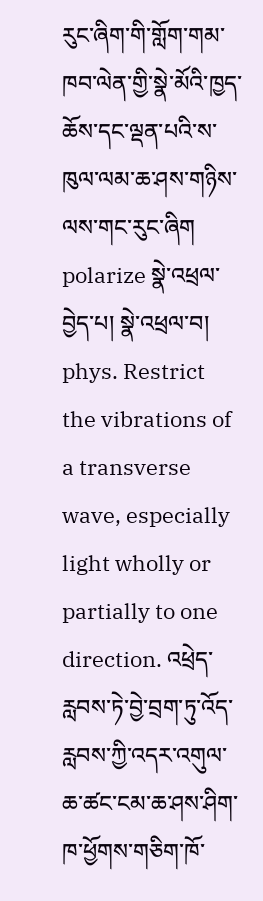རུང་ཞིག་གི་གློག་གམ་ཁབ་ལེན་གྱི་སྣེ་མོའི་ཁྱད་ཆོས་དང་ལྡན་པའི་ས་ཁུལ་ལམ་ཆ་ཤས་གཉིས་ལས་གང་རུང་ཞིག
polarize སྣེ་འཕྲལ་བྱེད་པ། སྣེ་འཕྲལ་བ། phys. Restrict the vibrations of a transverse wave, especially light wholly or partially to one direction. འཕྲེད་རླབས་ཏེ་བྱེ་བྲག་ཏུ་འོད་རླབས་ཀྱི་འདར་འགུལ་ཆ་ཚང་ངམ་ཆ་ཤས་ཤིག་ཁ་ཕྱོགས་གཅིག་ཁོ་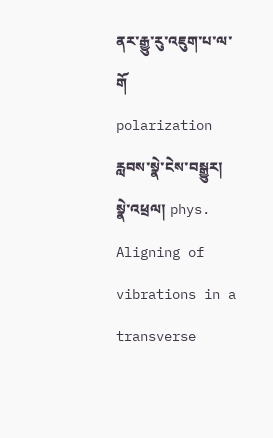ནར་རྒྱུ་རུ་འཇུག་པ་ལ་གོ
polarization རླབས་སྣེ་ངེས་བསྒྱུར། སྣེ་འཕྲལ། phys. Aligning of vibrations in a transverse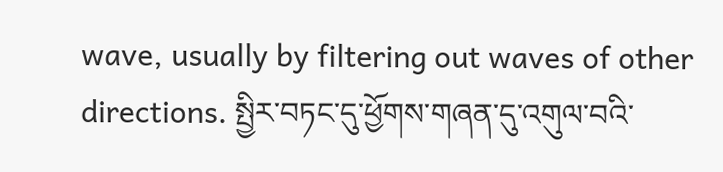wave, usually by filtering out waves of other directions. སྤྱིར་བཏང་དུ་ཕྱོགས་གཞན་དུ་འགུལ་བའི་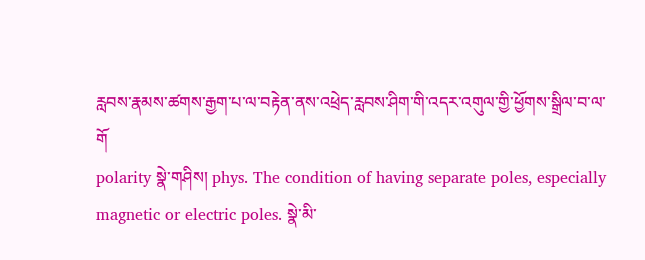རླབས་རྣམས་ཚགས་རྒྱག་པ་ལ་བརྟེན་ནས་འཕྲེད་རླབས་ཤིག་གི་འདར་འགུལ་གྱི་ཕྱོགས་སྒྲིལ་བ་ལ་གོ
polarity སྣེ་གཤིས། phys. The condition of having separate poles, especially magnetic or electric poles. སྣེ་མི་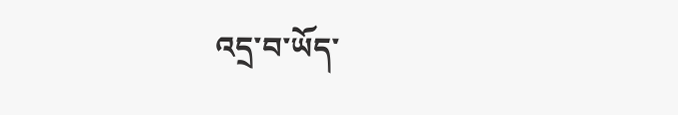འདྲ་བ་ཡོད་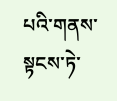པའི་གནས་སྟངས་ཏེ་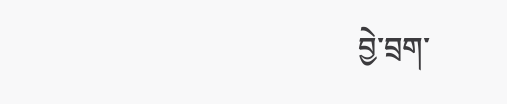བྱེ་བྲག་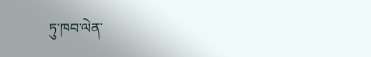ཏུ་ཁབ་ལེན་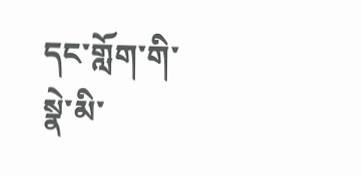དང་གློག་གི་སྣེ་མི་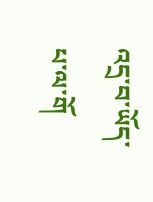འདྲ་བ་ཡོད་པ་ལ་གོ